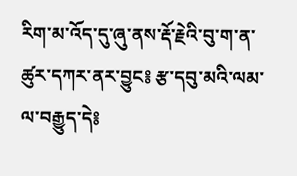རིག་མ་འོད་དུ་ཞུ་ནས་རྡོ་རྗེའི་བུ་ག་ན་ཚུར་དཀར་ནར་བྱུང༔ རྩ་དབུ་མའི་ལམ་ལ་བརྒྱུད་དེ༔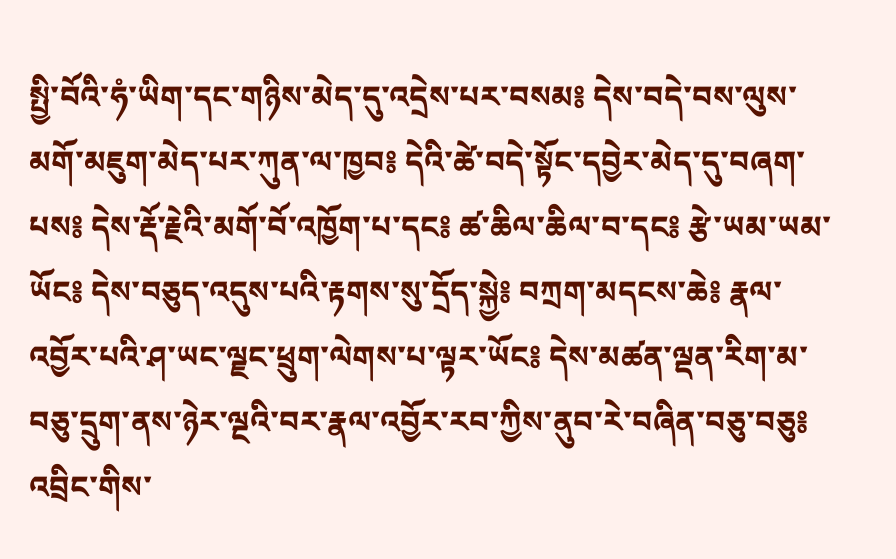སྤྱི་བོའི་ཧཾ་ཡིག་དང་གཉིས་མེད་དུ་འདྲེས་པར་བསམ༔ དེས་བདེ་བས་ལུས་མགོ་མཇུག་མེད་པར་ཀུན་ལ་ཁྱབ༔ དེའི་ཚེ་བདེ་སྟོང་དབྱེར་མེད་དུ་བཞག་པས༔ དེས་རྡོ་རྗེའི་མགོ་བོ་འཁྱོག་པ་དང༔ ཚ་ཆིལ་ཆིལ་བ་དང༔ རྩེ་ཡམ་ཡམ་ཡོང༔ དེས་བཅུད་འདུས་པའི་རྟགས་སུ་དྲོད་སྐྱེ༔ བཀྲག་མདངས་ཆེ༔ རྣལ་འབྱོར་པའི་ཤ་ཡང་ལྗང་ཕྲུག་ལེགས་པ་ལྟར་ཡོང༔ དེས་མཚན་ལྡན་རིག་མ་བཅུ་དྲུག་ནས་ཉེར་ལྔའི་བར་རྣལ་འབྱོར་རབ་ཀྱིས་ནུབ་རེ་བཞིན་བཅུ་བཅུ༔ འབྲིང་གིས་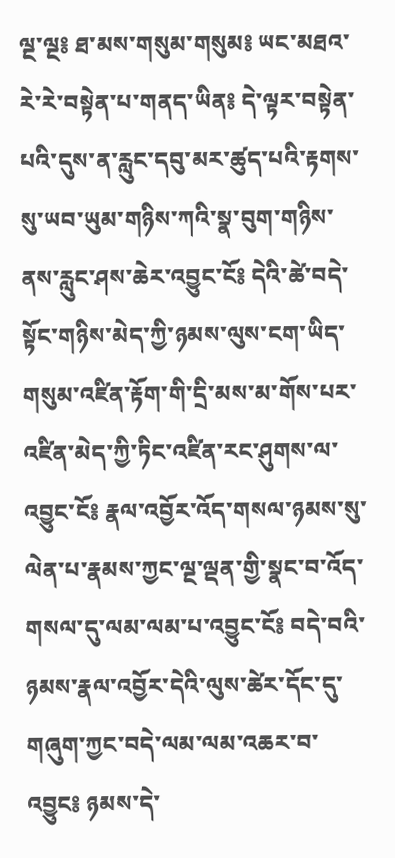ལྔ་ལྔ༔ ཐ་མས་གསུམ་གསུམ༔ ཡང་མཐའ་རེ་རེ་བསྟེན་པ་གནད་ཡིན༔ དེ་ལྟར་བསྟེན་པའི་དུས་ན་རླུང་དབུ་མར་ཚུད་པའི་རྟགས་སུ་ཡབ་ཡུམ་གཉིས་ཀའི་སྣ་བུག་གཉིས་ནས་རླུང་ཤས་ཆེར་འབྱུང་ངོ༔ དེའི་ཚེ་བདེ་སྟོང་གཉིས་མེད་ཀྱི་ཉམས་ལུས་ངག་ཡིད་གསུམ་འཛིན་རྟོག་གི་དྲི་མས་མ་གོས་པར་འཛིན་མེད་ཀྱི་ཏིང་འཛིན་རང་ཤུགས་ལ་འབྱུང་ངོ༔ རྣལ་འབྱོར་འོད་གསལ་ཉམས་སུ་ལེན་པ་རྣམས་ཀྱང་ལྔ་ལྡན་གྱི་སྣང་བ་འོད་གསལ་དུ་ལམ་ལམ་པ་འབྱུང་ངོ༔ བདེ་བའི་ཉམས་རྣལ་འབྱོར་དེའི་ལུས་ཚེར་དོང་དུ་གཞུག་ཀྱང་བདེ་ལམ་ལམ་འཆར་བ་འབྱུང༔ ཉམས་དེ་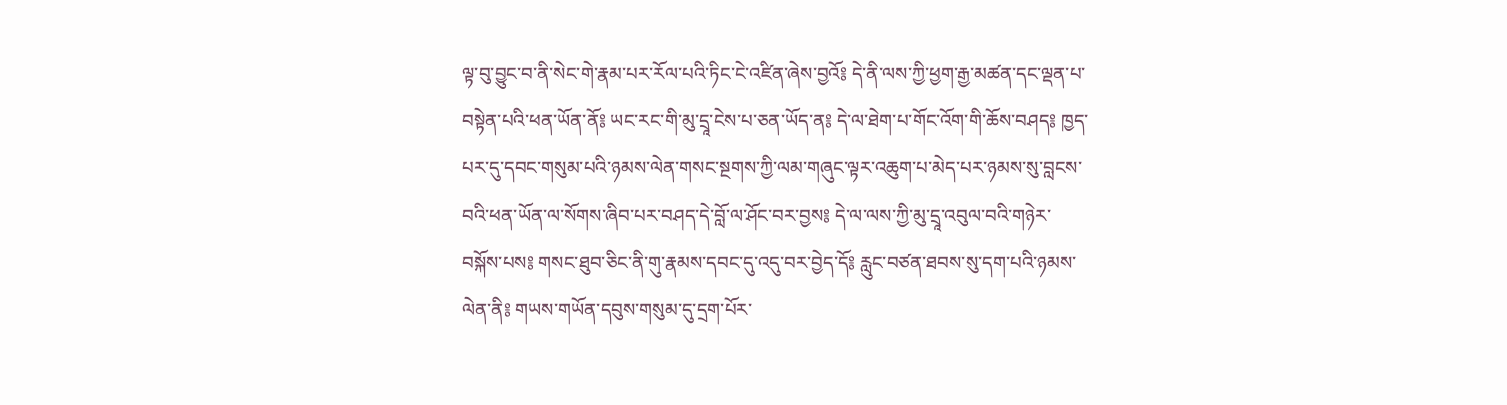ལྟ་བུ་བྱུང་བ་ནི་སེང་གེ་རྣམ་པར་རོལ་པའི་ཏིང་ངེ་འཛིན་ཞེས་བྱའོ༔ དེ་ནི་ལས་ཀྱི་ཕྱག་རྒྱ་མཚན་དང་ལྡན་པ་བསྟེན་པའི་ཕན་ཡོན་ནོ༔ ཡང་རང་གི་མུ་དྲཱ་ངེས་པ་ཅན་ཡོད་ན༔ དེ་ལ་ཐེག་པ་གོང་འོག་གི་ཆོས་བཤད༔ ཁྱད་པར་དུ་དབང་གསུམ་པའི་ཉམས་ལེན་གསང་སྔགས་ཀྱི་ལམ་གཞུང་ལྟར་འཆུག་པ་མེད་པར་ཉམས་སུ་བླངས་བའི་ཕན་ཡོན་ལ་སོགས་ཞིབ་པར་བཤད་དེ་བློ་ལ་ཤོང་བར་བྱས༔ དེ་ལ་ལས་ཀྱི་མུ་དྲཱ་འབུལ་བའི་གཉེར་བསྐོས་པས༔ གསང་ཐུབ་ཅིང་ནི་གུ་རྣམས་དབང་དུ་འདུ་བར་བྱེད་དོ༔ རླུང་བཙན་ཐབས་སུ་དག་པའི་ཉམས་ལེན་ནི༔ གཡས་གཡོན་དབུས་གསུམ་དུ་དྲག་པོར་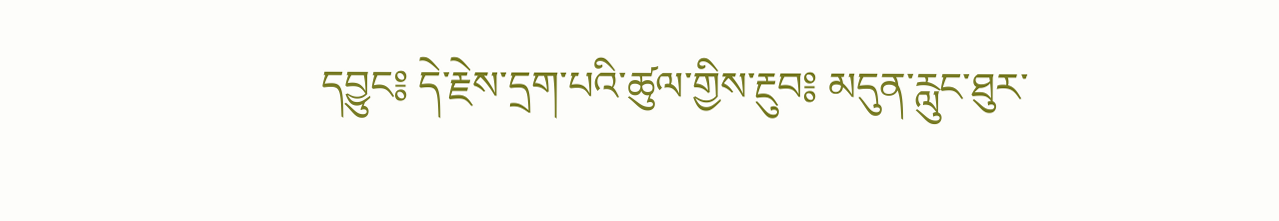དབྱུང༔ དེ་རྗེས་དྲག་པའི་ཚུལ་གྱིས་རྔུབ༔ མདུན་རླུང་ཐུར་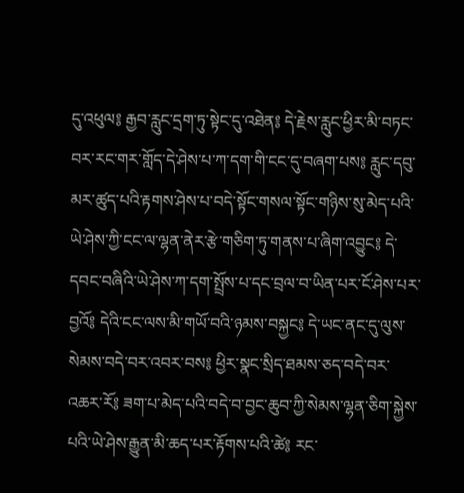དུ་འཕུལ༔ རྒྱབ་རླུང་དྲག་ཏུ་སྟེང་དུ་འཐེན༔ དེ་རྗེས་རླུང་ཕྱིར་མི་བཏང་བར་རང་གར་གློད་དེ་ཤེས་པ་ཀ་དག་གི་ངང་དུ་བཞག་པས༔ རླུང་དབུ་མར་ཚུད་པའི་རྟགས་ཤེས་པ་བདེ་སྟོང་གསལ་སྟོང་གཉིས་སུ་མེད་པའི་ཡེ་ཤེས་ཀྱི་ངང་ལ་ལྷན་ནེར་རྩེ་གཅིག་ཏུ་གནས་པ་ཞིག་འབྱུང༔ དེ་དབང་བཞིའི་ཡེ་ཤེས་ཀ་དག་སྤྲོས་པ་དང་བྲལ་བ་ཡིན་པར་ངོ་ཤེས་པར་བྱའོ༔ དེའི་ངང་ལས་མི་གཡོ་བའི་ཉམས་བསྐྱང༔ དེ་ཡང་ནང་དུ་ལུས་སེམས་བདེ་བར་འབར་བས༔ ཕྱིར་སྣང་སྲིད་ཐམས་ཅད་བདེ་བར་འཆར་རོ༔ ཟག་པ་མེད་པའི་བདེ་བ་བྱང་ཆུབ་ཀྱི་སེམས་ལྷན་ཅིག་སྐྱེས་པའི་ཡེ་ཤེས་རྒྱུན་མི་ཆད་པར་རྟོགས་པའི་ཚེ༔ རང་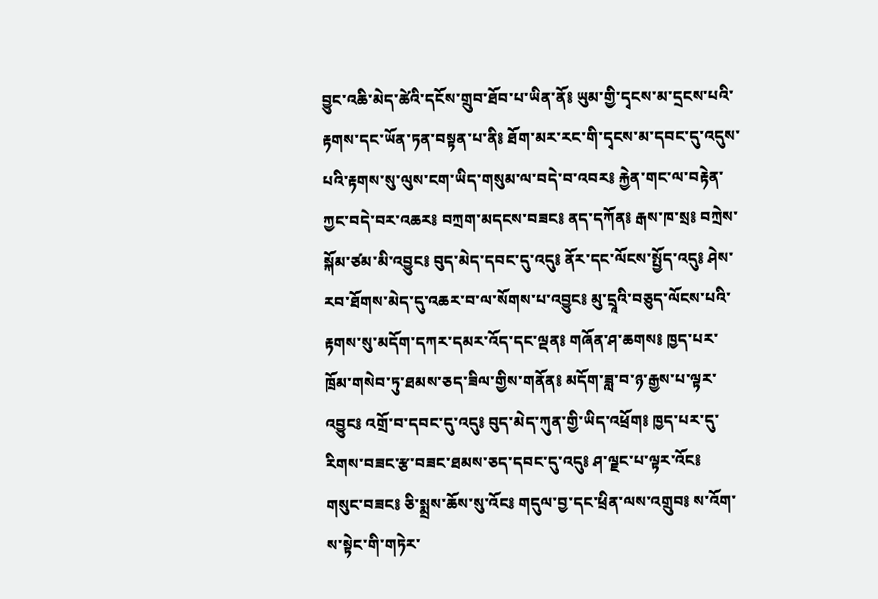བྱུང་འཆི་མེད་ཚེའི་དངོས་གྲུབ་ཐོབ་པ་ཡིན་ནོ༔ ཡུམ་གྱི་དྭངས་མ་དྲངས་པའི་རྟགས་དང་ཡོན་ཏན་བསྟན་པ་ནི༔ ཐོག་མར་རང་གི་དྭངས་མ་དབང་དུ་འདུས་པའི་རྟགས་སུ་ལུས་ངག་ཡིད་གསུམ་ལ་བདེ་བ་འབར༔ རྐྱེན་གང་ལ་བརྟེན་ཀྱང་བདེ་བར་འཆར༔ བཀྲག་མདངས་བཟང༔ ནད་དཀོན༔ རྒས་ཁ་སྲ༔ བཀྲེས་སྐོམ་ཙམ་མི་འབྱུང༔ བུད་མེད་དབང་དུ་འདུ༔ ནོར་དང་ལོངས་སྤྱོད་འདུ༔ ཤེས་རབ་ཐོགས་མེད་དུ་འཆར་བ་ལ་སོགས་པ་འབྱུང༔ མུ་དྲཱའི་བཅུད་ལོངས་པའི་རྟགས་སུ་མདོག་དཀར་དམར་འོད་དང་ལྡན༔ གཞོན་ཤ་ཆགས༔ ཁྱད་པར་ཁྲོམ་གསེབ་ཏུ་ཐམས་ཅད་ཟིལ་གྱིས་གནོན༔ མདོག་ཟླ་བ་ཉ་རྒྱས་པ་ལྟར་འབྱུང༔ འགྲོ་བ་དབང་དུ་འདུ༔ བུད་མེད་ཀུན་གྱི་ཡིད་འཕྲོག༔ ཁྱད་པར་དུ་རིགས་བཟང་རྩ་བཟང་ཐམས་ཅད་དབང་དུ་འདུ༔ ཤ་ལྗང་པ་ལྟར་འོང༔ གསུང་བཟང༔ ཅི་སྨྲས་ཆོས་སུ་འོང༔ གདུལ་བྱ་དང་ཕྲིན་ལས་འགྲུབ༔ ས་འོག་ས་སྟེང་གི་གཏེར་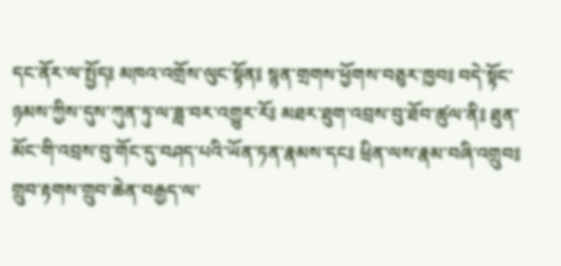དང་ནོར་ལ་སྤྱོད༔ མཁའ་འགྲོས་ལུང་སྟོན༔ སྙན་གྲགས་ཕྱོགས་བཅུར་ཁྱབ༔ བདེ་སྟོང་ཉམས་ཀྱིས་དུས་ཀུན་ཏུ་ལ་ཟླ་བར་འགྱུར་རོ༔ མཐར་ཐུག་འབྲས་བུ་ཐོབ་ཚུལ་ནི༔ ཐུན་མོང་གི་འབྲས་བུ་གོང་དུ་བཤད་པའི་ཡོན་ཏན་རྣམས་དང༔ ཕྲིན་ལས་རྣམ་བཞི་འགྲུབ༔ གྲུབ་རྟགས་གྲུབ་ཆེན་བརྒྱད་ལ་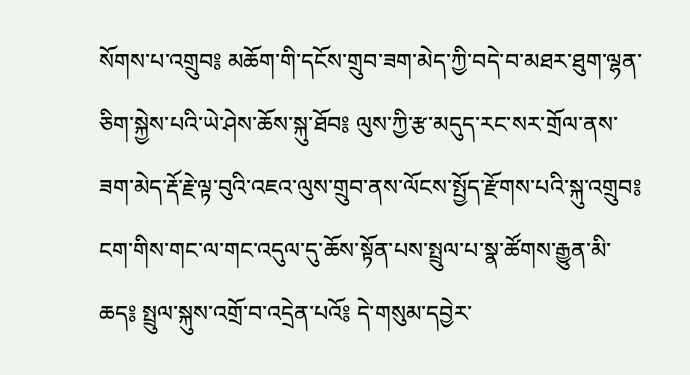སོགས་པ་འགྲུབ༔ མཆོག་གི་དངོས་གྲུབ་ཟག་མེད་ཀྱི་བདེ་བ་མཐར་ཐུག་ལྷན་ཅིག་སྐྱེས་པའི་ཡེ་ཤེས་ཆོས་སྐུ་ཐོབ༔ ལུས་ཀྱི་རྩ་མདུད་རང་སར་གྲོལ་ནས་ཟག་མེད་རྡོ་རྗེ་ལྟ་བུའི་འཇའ་ལུས་གྲུབ་ནས་ལོངས་སྤྱོད་རྫོགས་པའི་སྐུ་འགྲུབ༔ ངག་གིས་གང་ལ་གང་འདུལ་དུ་ཆོས་སྟོན་པས་སྤྲུལ་པ་སྣ་ཚོགས་རྒྱུན་མི་ཆད༔ སྤྲུལ་སྐུས་འགྲོ་བ་འདྲེན་པའོ༔ དེ་གསུམ་དབྱེར་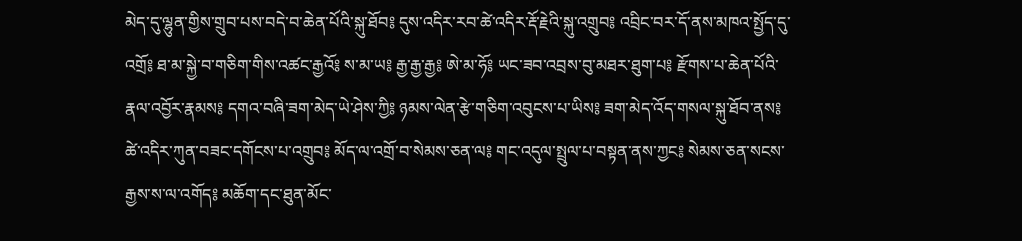མེད་དུ་ལྷུན་གྱིས་གྲུབ་པས་བདེ་བ་ཆེན་པོའི་སྐུ་ཐོབ༔ དུས་འདིར་རབ་ཚེ་འདིར་རྡོ་རྗེའི་སྐུ་འགྲུབ༔ འབྲིང་བར་དོ་ནས་མཁའ་སྤྱོད་དུ་འགྲོ༔ ཐ་མ་སྐྱེ་བ་གཅིག་གིས་འཚང་རྒྱའོ༔ ས་མ་ཡ༔ རྒྱ་རྒྱ་རྒྱ༔ ཨེ་མ་ཧོ༔ ཡང་ཟབ་འབྲས་བུ་མཐར་ཐུག་པ༔ རྫོགས་པ་ཆེན་པོའི་རྣལ་འབྱོར་རྣམས༔ དགའ་བཞི་ཟག་མེད་ཡེ་ཤེས་ཀྱི༔ ཉམས་ལེན་རྩེ་གཅིག་འབུངས་པ་ཡིས༔ ཟག་མེད་འོད་གསལ་སྐུ་ཐོབ་ནས༔ ཚེ་འདིར་ཀུན་བཟང་དགོངས་པ་འགྲུབ༔ མོད་ལ་འགྲོ་བ་སེམས་ཅན་ལ༔ གང་འདུལ་སྤྲུལ་པ་བསྟན་ནས་ཀྱང༔ སེམས་ཅན་སངས་རྒྱས་ས་ལ་འགོད༔ མཆོག་དང་ཐུན་མོང་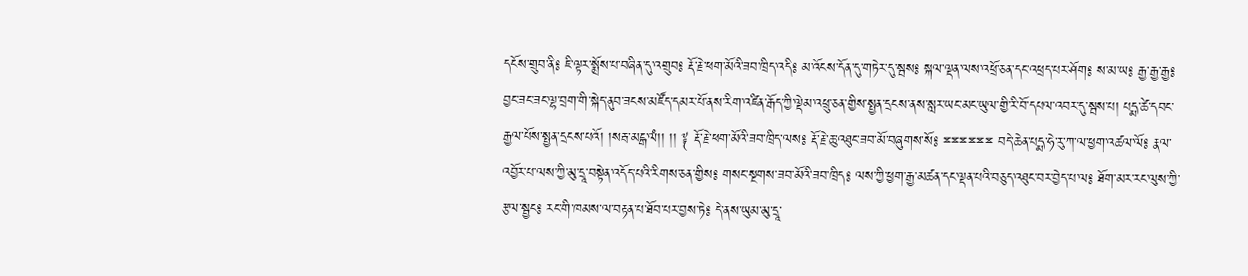དངོས་གྲུབ་ནི༔ ཇི་ལྟར་སྨྲོས་པ་བཞིན་དུ་འགྲུབ༔ རྡོ་རྗེ་ཕག་མོའི་ཟབ་ཁྲིད་འདི༔ མ་འོངས་དོན་དུ་གཏེར་དུ་སྦས༔ སྐལ་ལྡན་ལས་འཕྲོ་ཅན་དང་འཕྲད་པར་ཤོག༔ ས་མ་ཡ༔ རྒྱ་རྒྱ་རྒྱ༔ བྱང་ཟང་ཟང་ལྷ་བྲག་གི་སྐེད་ནུབ་ཟངས་མཛོད་དམར་པོ་ནས་རིག་འཛིན་རྒོད་ཀྱི་ལྡེམ་འཕྲུ་ཅན་གྱིས་སྤྱན་དྲངས་ནས་སླར་ཡང་མང་ཡུལ་གྱི་རི་བོ་དཔལ་འབར་དུ་སྦས་པ། པདྨ་ཚེ་དབང་རྒྱལ་པོས་སྤྱན་དྲངས་པའོ། །སརྦ་མངྒ་ལཾ།། །། ༈ རྡོ་རྗེ་ཕག་མོའི་ཟབ་ཁྲིད་ལས༔ རྡོ་རྗེ་ཆུ་འཐུང་ཟབ་མོ་བཞུགས་སོ༔ ྈྈྈྈྈྈ བདེ་ཆེན་པདྨ་ཧེ་རུ་ཀ་ལ་ཕྱག་འཚལ་ལོ༔ རྣལ་འབྱོར་པ་ལས་ཀྱི་མུ་དྲཱ་བསྟེན་འདོད་པའི་རིགས་ཅན་གྱིས༔ གསང་སྔགས་ཟབ་མོའི་ཟབ་ཁྲིད༔ ལས་ཀྱི་ཕྱག་རྒྱ་མཚན་དང་ལྡན་པའི་བཅུད་འཐུང་བར་བྱེད་པ་ལ༔ ཐོག་མར་རང་ལུས་ཀྱི་རྩལ་སྦྱང༔ རང་གི་ཁམས་ལ་བརྟན་པ་ཐོབ་པར་བྱས་ཏེ༔ དེ་ནས་ཡུམ་མུ་དྲཱ་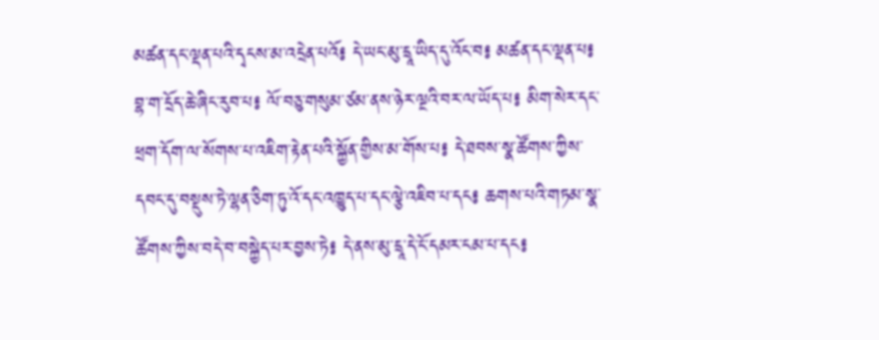མཚན་དང་ལྡན་པའི་དྭངས་མ་འདྲེན་པའོ༔ དེ་ཡང་མུ་དྲཱ་ཡིད་དུ་འོང་བ༔ མཚན་དང་ལྡན་པ༔ བྷ་ག་དྲོད་ཆེ་ཞིང་རུབ་པ༔ ལོ་བཅུ་གསུམ་ཙམ་ནས་ཉེར་ལྔའི་བར་ལ་ཡོད་པ༔ མིག་སེར་དང་ཕྲག་དོག་ལ་སོགས་པ་འཇིག་རྟེན་པའི་སྐྱོན་གྱིས་མ་གོས་པ༔ དེ་ཐབས་སྣ་ཚོགས་ཀྱིས་དབང་དུ་བསྡུས་ཏེ་ལྷན་ཅིག་ཏུ་འོ་དང་འཁྱུད་པ་དང་ལྕེ་འཇིབ་པ་དང༔ ཆགས་པའི་གཏམ་སྣ་ཚོགས་ཀྱིས་བདེ་བ་བསྐྱེད་པར་བྱས་ཏེ༔ དེ་ནས་མུ་དྲཱ་དེ་ངོ་དམར་ངམ་པ་དང༔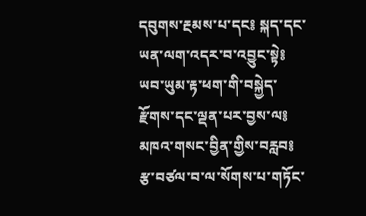དབུགས་རྔམས་པ་དང༔ སྐད་དང་ཡན་ལག་འདར་བ་འབྱུང་སྟེ༔ ཡབ་ཡུམ་རྟ་ཕག་གི་བསྐྱེད་རྫོགས་དང་ལྡན་པར་བྱས་ལ༔ མཁའ་གསང་བྱིན་གྱིས་བརླབ༔ རྩ་བཙལ་བ་ལ་སོགས་པ་གཏོང་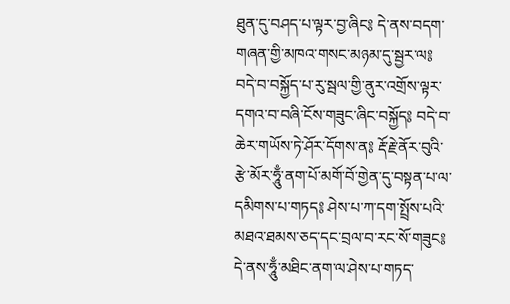ཐུན་དུ་བཤད་པ་ལྟར་བྱ་ཞིང༔ དེ་ནས་བདག་གཞན་གྱི་མཁའ་གསང་མཉམ་དུ་སྦྱར་ལ༔ བདེ་བ་བསྐྱོད་པ་རུ་སྦལ་གྱི་ནུར་འགྲོས་ལྟར་དགའ་བ་བཞི་ངོས་གཟུང་ཞིང་བསྐྱོད༔ བདེ་བ་ཆེར་གཡོས་ཏེ་ཤོར་དོགས་ན༔ རྡོ་རྗེ་ནོར་བུའི་རྩེ་མོར་ཧཱུྃ་ནག་པོ་མགོ་བོ་གྱེན་དུ་བསྟན་པ་ལ་དམིགས་པ་གཏད༔ ཤེས་པ་ཀ་དག་སྤྲོས་པའི་མཐའ་ཐམས་ཅད་དང་བྲལ་བ་རང་སོ་གཟུང༔ དེ་ནས་ཧཱུྃ་མཐིང་ནག་ལ་ཤེས་པ་གཏད་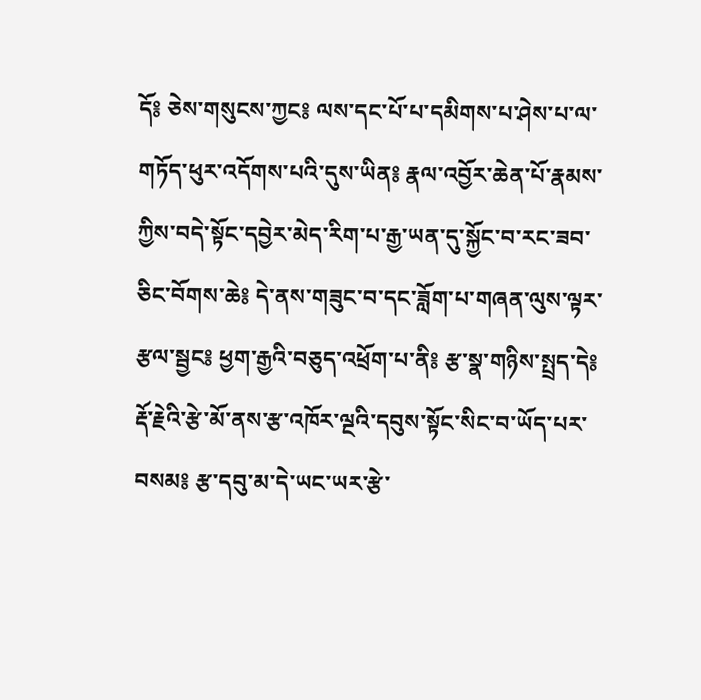དོ༔ ཅེས་གསུངས་ཀྱང༔ ལས་དང་པོ་པ་དམིགས་པ་ཤེས་པ་ལ་གཏོད་ཕུར་འདོགས་པའི་དུས་ཡིན༔ རྣལ་འབྱོར་ཆེན་པོ་རྣམས་ཀྱིས་བདེ་སྟོང་དབྱེར་མེད་རིག་པ་རྒྱ་ཡན་དུ་སྐྱོང་བ་རང་ཟབ་ཅིང་བོགས་ཆེ༔ དེ་ནས་གཟུང་བ་དང་ཟློག་པ་གཞན་ལུས་ལྟར་རྩལ་སྦྱང༔ ཕྱག་རྒྱའི་བཅུད་འཕྲོག་པ་ནི༔ རྩ་སྣ་གཉིས་སྤྲད་དེ༔ རྡོ་རྗེའི་རྩེ་མོ་ནས་རྩ་འཁོར་ལྔའི་དབུས་སྟོང་སིང་བ་ཡོད་པར་བསམ༔ རྩ་དབུ་མ་དེ་ཡང་ཡར་རྩེ་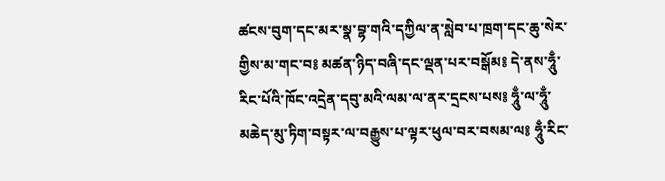ཚངས་བུག་དང་མར་སྣ་བྷ་གའི་དཀྱིལ་ན་སླེབ་པ་ཁྲག་དང་ཆུ་སེར་གྱིས་མ་གང་བ༔ མཚན་ཉིད་བཞི་དང་ལྡན་པར་བསྒོམ༔ དེ་ནས་ཧཱུྃ་རིང་པོའི་ཁོང་འདྲེན་དབུ་མའི་ལམ་ལ་ནར་དྲངས་པས༔ ཧཱུྃ་ལ་ཧཱུྃ་མཆེད་མུ་ཏིག་བསྟར་ལ་བརྒྱུས་པ་ལྟར་ཕུལ་བར་བསམ་ལ༔ ཧཱུྃ་རིང་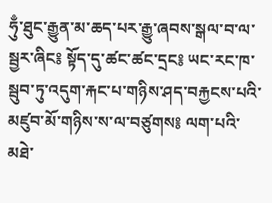ཧུྃ་ཐུང་རྒྱུན་མ་ཆད་པར་རྒྱུ་ཞབས་སྒལ་བ་ལ་སྦྱར་ཞིང༔ སྟོད་དུ་ཚང་ཚང་དྲང༔ ཡང་རང་ཁ་སྦུབ་ཏུ་འདུག་རྐང་པ་གཉིས་ཤད་བརྐྱངས་པའི་མཛུབ་མོ་གཉིས་ས་ལ་བཙུགས༔ ལག་པའི་མཐེ་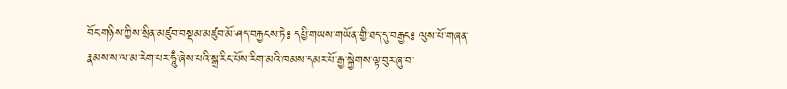བོང་གཉིས་ཀྱིས་སྲིན་མཛུབ་བསྡམ་མཛུབ་མོ་ཤད་བརྐྱངས་ཏེ༔ དཔྱི་གཡས་གཡོན་གྱི་ཐད་དུ་བརྒྱང༔ ལུས་པོ་གཞན་རྣམས་ས་ལ་མ་རེག་པར་ཧཱུྃ་ཞེས་པའི་སྒྲ་རིང་པོས་རིག་མའི་ཁམས་དམར་པོ་རྒྱ་སྐྱེགས་ལྟ་བུར་ཞུ་བ་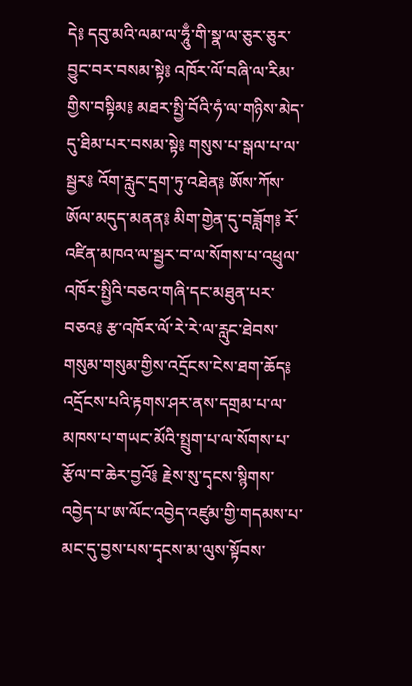དེ༔ དབུ་མའི་ལམ་ལ་ཧཱུྃ་གི་སྣ་ལ་ཅུར་ཅུར་བྱུང་བར་བསམ་སྟེ༔ འཁོར་ལོ་བཞི་ལ་རིམ་གྱིས་བསྟིམ༔ མཐར་སྤྱི་བོའི་ཧཾ་ལ་གཉིས་མེད་དུ་ཐིམ་པར་བསམ་སྟེ༔ གསུས་པ་སྒལ་པ་ལ་སྦྱར༔ འོག་རླུང་དྲག་ཏུ་འཐེན༔ ཨོས་ཀོས་ཨོལ་མདུད་མནན༔ མིག་གྱེན་དུ་བཟློག༔ རོ་འཛིན་མཁའ་ལ་སྦྱར་བ་ལ་སོགས་པ་འཕྲུལ་འཁོར་སྤྱིའི་བཅའ་གཞི་དང་མཐུན་པར་བཅའ༔ རྩ་འཁོར་ལོ་རེ་རེ་ལ་རླུང་ཐེབས་གསུམ་གསུམ་གྱིས་འདྲོངས་ངེས་ཐག་ཆོད༔ འདྲོངས་པའི་རྟགས་ཤར་ནས་དགྲམ་པ་ལ་མཁས་པ་གཡང་མོའི་སྤྲུག་པ་ལ་སོགས་པ་རྩོལ་བ་ཆེར་བྱའོ༔ རྗེས་སུ་དྭངས་སྙིགས་འབྱེད་པ་ཨ་ལོང་འབྱེད་འཛུམ་གྱི་གདམས་པ་མང་དུ་བྱས་པས་དྭངས་མ་ལུས་སྟོབས་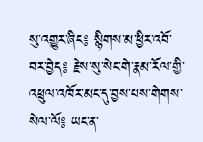སུ་འགྱུར་ཞིང༔ སྙིགས་མ་ཕྱིར་འབོ་བར་བྱེད༔ རྗེས་སུ་སེང་གེ་རྣམ་རོལ་གྱི་འཕྲུལ་འཁོར་མང་དུ་བྱས་པས་གེགས་སེལ་ལོ༔ ཡང་ན་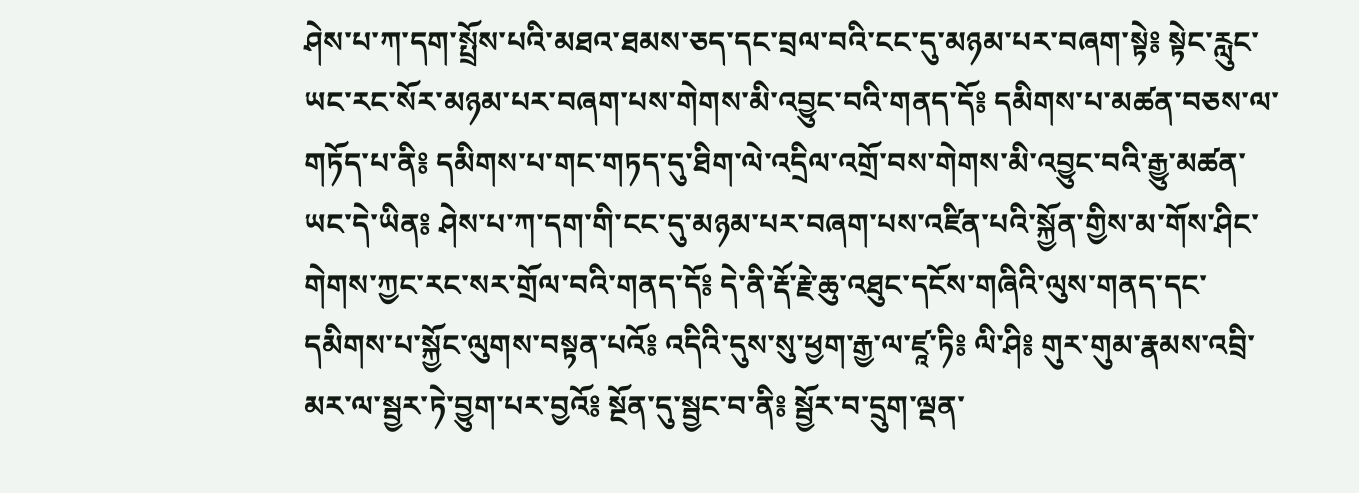ཤེས་པ་ཀ་དག་སྤྲོས་པའི་མཐའ་ཐམས་ཅད་དང་བྲལ་བའི་ངང་དུ་མཉམ་པར་བཞག་སྟེ༔ སྟེང་རླུང་ཡང་རང་སོར་མཉམ་པར་བཞག་པས་གེགས་མི་འབྱུང་བའི་གནད་དོ༔ དམིགས་པ་མཚན་བཅས་ལ་གཏོད་པ་ནི༔ དམིགས་པ་གང་གཏད་དུ་ཐིག་ལེ་འདྲིལ་འགྲོ་བས་གེགས་མི་འབྱུང་བའི་རྒྱུ་མཚན་ཡང་དེ་ཡིན༔ ཤེས་པ་ཀ་དག་གི་ངང་དུ་མཉམ་པར་བཞག་པས་འཛིན་པའི་སྐྱོན་གྱིས་མ་གོས་ཤིང་གེགས་ཀྱང་རང་སར་གྲོལ་བའི་གནད་དོ༔ དེ་ནི་རྡོ་རྗེ་ཆུ་འཐུང་དངོས་གཞིའི་ལུས་གནད་དང་དམིགས་པ་སྐྱོང་ལུགས་བསྟན་པའོ༔ འདིའི་དུས་སུ་ཕྱག་རྒྱ་ལ་ཛཱ་ཏི༔ ལི་ཤི༔ གུར་གུམ་རྣམས་འབྲི་མར་ལ་སྦྱར་ཏེ་བྱུག་པར་བྱའོ༔ སྔོན་དུ་སྦྱང་བ་ནི༔ སྦྱོར་བ་དྲུག་ལྡན་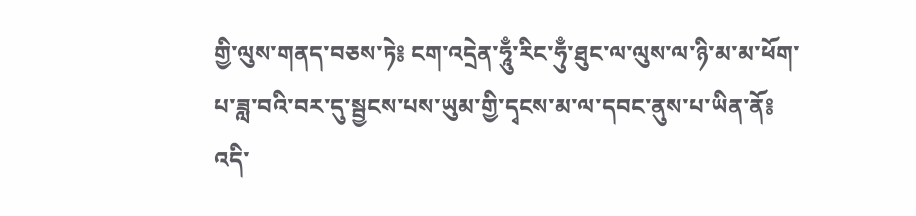གྱི་ལུས་གནད་བཅས་ཏེ༔ ངག་འདྲེན་ཧཱུྃ་རིང་ཧུྃ་ཐུང་ལ་ལུས་ལ་ཉི་མ་མ་ཕོག་པ་ཟླ་བའི་བར་དུ་སྦྱངས་པས་ཡུམ་གྱི་དྭངས་མ་ལ་དབང་ནུས་པ་ཡིན་ནོ༔ འདི་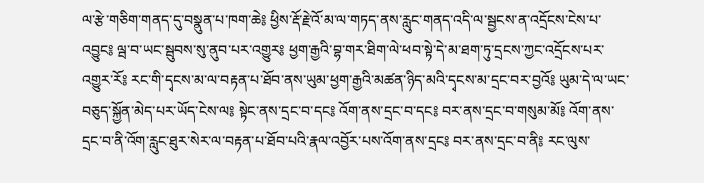ལ་རྩེ་གཅིག་གནད་དུ་བསྣུན་པ་ཁག་ཆེ༔ ཕྱིས་རྡོ་རྗེ་འོ་མ་ལ་གཏད་ནས་རླུང་གནད་འདི་ལ་སྦྱངས་ན་འདྲོངས་ངེས་པ་འབྱུང༔ ལྦ་བ་ཡང་སྦུབས་སུ་ནུབ་པར་འགྱུར༔ ཕྱག་རྒྱའི་བྷ་གར་ཐིག་ལེ་ཕབ་སྟེ་དེ་མ་ཐག་ཏུ་དྲངས་ཀྱང་འདྲོངས་པར་འགྱུར་རོ༔ རང་གི་དྭངས་མ་ལ་བརྟན་པ་ཐོབ་ནས་ཡུམ་ཕྱག་རྒྱའི་མཚན་ཉིད་མའི་དྭངས་མ་དྲང་བར་བྱའོ༔ ཡུམ་དེ་ལ་ཡང་བཅུད་སྐྱོན་མེད་པར་ཡོད་ངེས་ལ༔ སྟེང་ནས་དྲང་བ་དང༔ འོག་ནས་དྲང་བ་དང༔ བར་ནས་དྲང་བ་གསུམ་མོ༔ འོག་ནས་དྲང་བ་ནི་འོག་རླུང་ཐུར་སེར་ལ་བརྟན་པ་ཐོབ་པའི་རྣལ་འབྱོར་པས་འོག་ནས་དྲང༔ བར་ནས་དྲང་བ་ནི༔ རང་ལུས་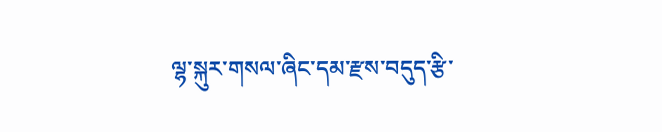ལྷ་སྐུར་གསལ་ཞིང་དམ་རྫས་བདུད་རྩི་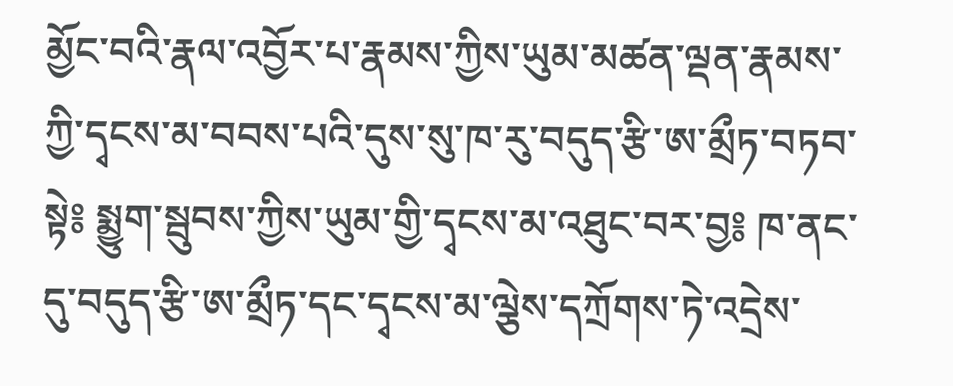མྱོང་བའི་རྣལ་འབྱོར་པ་རྣམས་ཀྱིས་ཡུམ་མཚན་ལྡན་རྣམས་ཀྱི་དྭངས་མ་བབས་པའི་དུས་སུ་ཁ་རུ་བདུད་རྩི་ཨ་མྲྀཏ་བཏབ་སྟེ༔ སྨྱུག་སྦུབས་ཀྱིས་ཡུམ་གྱི་དྭངས་མ་འཐུང་བར་བྱ༔ ཁ་ནང་དུ་བདུད་རྩི་ཨ་མྲྀཏ་དང་དྭངས་མ་ལྕེས་དཀྲོགས་ཏེ་འདྲེས་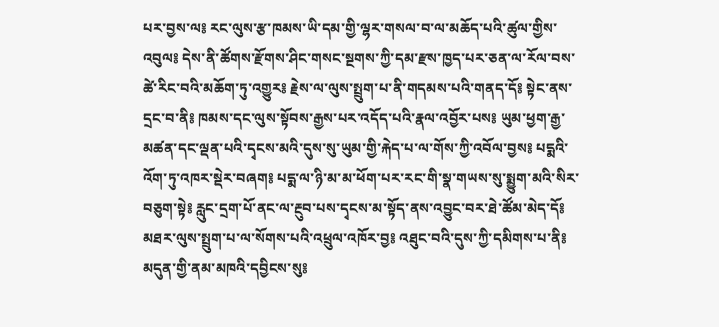པར་བྱས་ལ༔ རང་ལུས་རྩ་ཁམས་ཡི་དམ་གྱི་ལྷར་གསལ་བ་ལ་མཆོད་པའི་ཚུལ་གྱིས་འབུལ༔ དེས་ནི་ཚོགས་རྫོགས་ཤིང་གསང་སྔགས་ཀྱི་དམ་རྫས་ཁྱད་པར་ཅན་ལ་རོལ་བས་ཚེ་རིང་བའི་མཆོག་ཏུ་འགྱུར༔ རྗེས་ལ་ལུས་སྤྲུག་པ་ནི་གདམས་པའི་གནད་དོ༔ སྟེང་ནས་དྲང་བ་ནི༔ ཁམས་དང་ལུས་སྟོབས་རྒྱས་པར་འདོད་པའི་རྣལ་འབྱོར་པས༔ ཡུམ་ཕྱག་རྒྱ་མཚན་དང་ལྡན་པའི་དྭངས་མའི་དུས་སུ་ཡུམ་གྱི་རྐེད་པ་ལ་གོས་ཀྱི་འབོལ་བྱས༔ པདྨའི་འོག་ཏུ་འཁར་སྡེར་བཞག༔ པདྨ་ལ་ཉི་མ་མ་ཕོག་པར་རང་གི་སྣ་གཡས་སུ་སྨྱུག་མའི་སིར་བཅུག་སྟེ༔ རླུང་དྲག་པོ་ནང་ལ་རྔུབ་པས་དྭངས་མ་སྟོད་ནས་འབྱུང་བར་ཐེ་ཚོམ་མེད་དོ༔ མཐར་ལུས་སྤྲུག་པ་ལ་སོགས་པའི་འཕྲུལ་འཁོར་བྱ༔ འཐུང་བའི་དུས་ཀྱི་དམིགས་པ་ནི༔ མདུན་གྱི་ནམ་མཁའི་དབྱིངས་སུ༔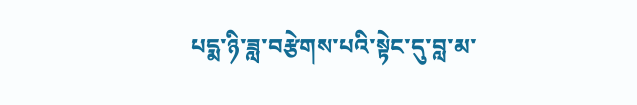པདྨ་ཉི་ཟླ་བརྩེགས་པའི་སྟེང་དུ་བླ་མ་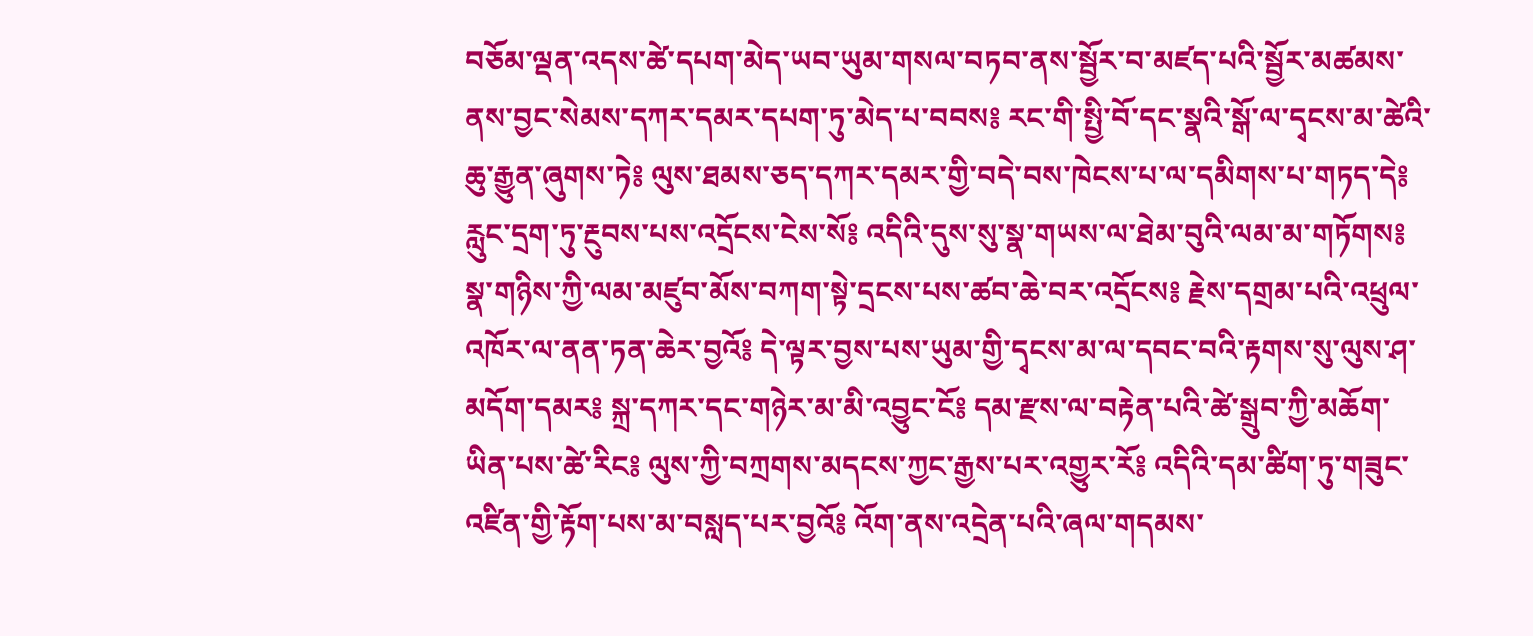བཅོམ་ལྡན་འདས་ཚེ་དཔག་མེད་ཡབ་ཡུམ་གསལ་བཏབ་ནས་སྦྱོར་བ་མཛད་པའི་སྦྱོར་མཚམས་ནས་བྱང་སེམས་དཀར་དམར་དཔག་ཏུ་མེད་པ་བབས༔ རང་གི་སྤྱི་བོ་དང་སྣའི་སྒོ་ལ་དྭངས་མ་ཚེའི་ཆུ་རྒྱུན་ཞུགས་ཏེ༔ ལུས་ཐམས་ཅད་དཀར་དམར་གྱི་བདེ་བས་ཁེངས་པ་ལ་དམིགས་པ་གཏད་དེ༔ རླུང་དྲག་ཏུ་རྔུབས་པས་འདྲོངས་ངེས་སོ༔ འདིའི་དུས་སུ་སྣ་གཡས་ལ་ཐེམ་བུའི་ལམ་མ་གཏོགས༔ སྣ་གཉིས་ཀྱི་ལམ་མཛུབ་མོས་བཀག་སྟེ་དྲངས་པས་ཚབ་ཆེ་བར་འདྲོངས༔ རྗེས་དགྲམ་པའི་འཕྲུལ་འཁོར་ལ་ནན་ཏན་ཆེར་བྱའོ༔ དེ་ལྟར་བྱས་པས་ཡུམ་གྱི་དྭངས་མ་ལ་དབང་བའི་རྟགས་སུ་ལུས་ཤ་མདོག་དམར༔ སྐྲ་དཀར་དང་གཉེར་མ་མི་འབྱུང་ངོ༔ དམ་རྫས་ལ་བརྟེན་པའི་ཚེ་སྒྲུབ་ཀྱི་མཆོག་ཡིན་པས་ཚེ་རིང༔ ལུས་ཀྱི་བཀྲགས་མདངས་ཀྱང་རྒྱས་པར་འགྱུར་རོ༔ འདིའི་དམ་ཚིག་ཏུ་གཟུང་འཛིན་གྱི་རྟོག་པས་མ་བསླད་པར་བྱའོ༔ འོག་ནས་འདྲེན་པའི་ཞལ་གདམས་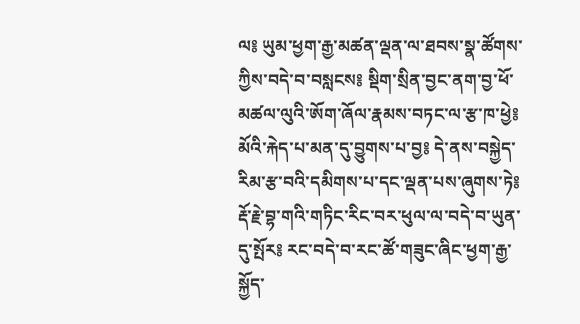ལ༔ ཡུམ་ཕྱག་རྒྱ་མཚན་ལྡན་ལ་ཐབས་སྣ་ཚོགས་ཀྱིས་བདེ་བ་བསླངས༔ སྡིག་སྲིན་བྱང་ནག་བྱ་ཕོ་མཚལ་ལུའི་ཨོག་ཞོལ་རྣམས་བཏང་ལ་རྩ་ཁ་ཕྱེ༔ མོའི་རྐེད་པ་མན་དུ་བྱུགས་པ་བྱ༔ དེ་ནས་བསྐྱེད་རིམ་རྩ་བའི་དམིགས་པ་དང་ལྡན་པས་ཞུགས་ཏེ༔ རྡོ་རྗེ་བྷ་གའི་གཏིང་རིང་བར་ཕུལ་ལ་བདེ་བ་ཡུན་དུ་སྤོར༔ རང་བདེ་བ་རང་ཚོ་གཟུང་ཞིང་ཕྱག་རྒྱ་སྐྱོད་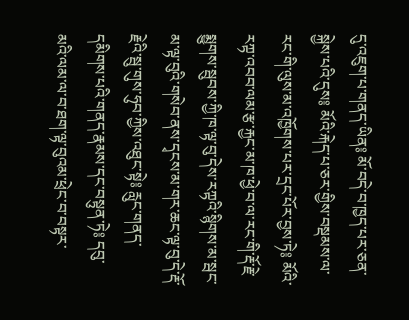དུ་འཇུག་པ་གནད་ཡིན༔ མོ་བདེ་བ་ཁྱད་པར་ཅན་སྐྱེས་པའི་དུས༔ མོའི་རྐེད་པ་ཅར་གྱིས་བསྡམས་ལ་རང་གི་ལུས་མ་འཁྱོགས་པར་དྲང་པོར་བྱས་ཏེ༔ མོའི་རཀྟ་འབབ་ལམ་རྩ་རྐྱང་མ་ཁ་ཕྱེ་བ་ལ་རང་གི་རྡོ་རྗེ་སྨྱུགས་སྦུབས་ཀྱི་ཁ་ལྟ་བུ་དེས་རཀྟའི་སྙིགས་མ་སྦང་མ་ལྟ་བུའི་གསེབ་ནས་དྭངས་མ་གར་ཆང་ལྟ་བུ་དེ་རྡོ་རྗེའི་སྦུ་གུས་ཧུབ་ཀྱིས་འཐུང་སྟེ༔ རླུང་གནད་དམིགས་པའི་གནད་རྣམས་དང་བསྟུན་ཏེ༔ དབུ་མའི་ལམ་ལ་བ་ཐག་ལྟ་བུའམ་ཕྲེང་བ་བསྟར་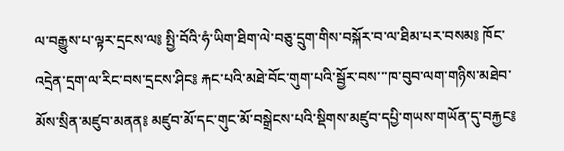ལ་བརྒྱུས་པ་ལྟར་དྲངས་ལ༔ སྤྱི་བོའི་ཧཾ་ཡིག་ཐིག་ལེ་བཅུ་དྲུག་གིས་བསྐོར་བ་ལ་ཐིམ་པར་བསམ༔ ཁོང་འདྲེན་དྲག་ལ་རིང་བས་དྲངས་ཤིང༔ རྐང་པའི་མཐེ་བོང་གུག་པའི་སྦྱོར་བས་་་ཁ་བུབ་ལག་གཉིས་མཐེབ་མོས་སྲིན་མཛུབ་མནན༔ མཛུབ་མོ་དང་གུང་མོ་བསྒྲེངས་པའི་སྡིགས་མཛུབ་དཔྱི་གཡས་གཡོན་དུ་བརྐྱང༔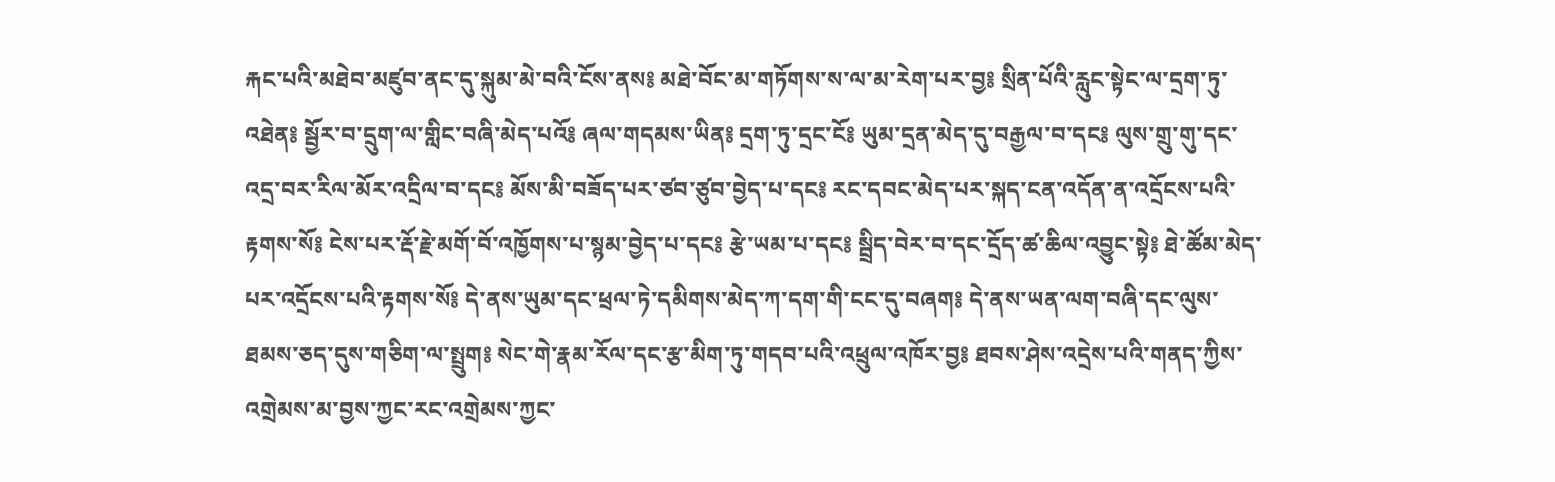རྐང་པའི་མཐེབ་མཛུབ་ནང་དུ་སྐུམ་མེ་བའི་ངོས་ནས༔ མཐེ་བོང་མ་གཏོགས་ས་ལ་མ་རེག་པར་བྱ༔ སྲིན་པོའི་རླུང་སྟེང་ལ་དྲག་ཏུ་འཐེན༔ སྦྱོར་བ་དྲུག་ལ་གླིང་བཞི་མེད་པའོ༔ ཞལ་གདམས་ཡིན༔ དྲག་ཏུ་དྲང་ངོ༔ ཡུམ་དྲན་མེད་དུ་བརྒྱལ་བ་དང༔ ལུས་གྲུ་གུ་དང་འདྲ་བར་རིལ་མོར་འདྲིལ་བ་དང༔ མོས་མི་བཟོད་པར་ཙབ་ཙུབ་བྱེད་པ་དང༔ རང་དབང་མེད་པར་སྐད་ངན་འདོན་ན་འདྲོངས་པའི་རྟགས་སོ༔ ངེས་པར་རྡོ་རྗེ་མགོ་བོ་འཁྱོགས་པ་སྙམ་བྱེད་པ་དང༔ རྩེ་ཡམ་པ་དང༔ སྦྲིད་བེར་བ་དང་དྲོད་ཚ་ཆིལ་འབྱུང་སྟེ༔ ཐེ་ཚོམ་མེད་པར་འདྲོངས་པའི་རྟགས་སོ༔ དེ་ནས་ཡུམ་དང་ཕྲལ་ཏེ་དམིགས་མེད་ཀ་དག་གི་ངང་དུ་བཞག༔ དེ་ནས་ཡན་ལག་བཞི་དང་ལུས་ཐམས་ཅད་དུས་གཅིག་ལ་སྤྲུག༔ སེང་གེ་རྣམ་རོལ་དང་རྩ་མིག་ཏུ་གདབ་པའི་འཕྲུལ་འཁོར་བྱ༔ ཐབས་ཤེས་འདྲེས་པའི་གནད་ཀྱིས་འགྲེམས་མ་བྱས་ཀྱང་རང་འགྲེམས་ཀྱང་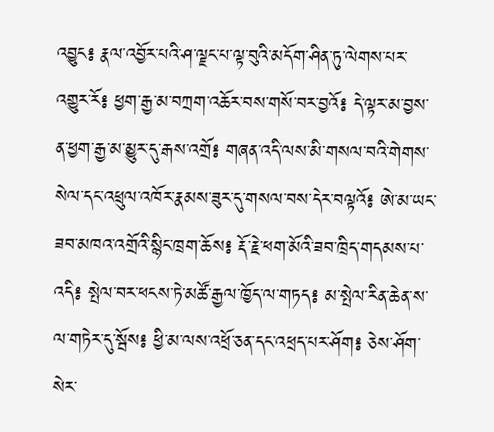འབྱུང༔ རྣལ་འབྱོར་པའི་ཤ་ལྗང་པ་ལྟ་བུའི་མདོག་ཤིན་ཏུ་ལེགས་པར་འགྱུར་རོ༔ ཕྱག་རྒྱ་མ་བཀྲག་འཆོར་བས་གསོ་བར་བྱའོ༔ དེ་ལྟར་མ་བྱས་ན་ཕྱག་རྒྱ་མ་མྱུར་དུ་རྒས་འགྲོ༔ གཞན་འདི་ལས་མི་གསལ་བའི་གེགས་སེལ་དང་འཕྲུལ་འཁོར་རྣམས་ཟུར་དུ་གསལ་བས་དེར་བལྟའོ༔ ཨེ་མ་ཡང་ཟབ་མཁའ་འགྲོའི་སྙིང་ཁྲག་ཆོས༔ རྡོ་རྗེ་ཕག་མོའི་ཟབ་ཁྲིད་གདམས་པ་འདི༔ སྤེལ་བར་ཕངས་ཏེ་མཚོ་རྒྱལ་ཁྱོད་ལ་གཏད༔ མ་སྤེལ་རིན་ཆེན་ས་ལ་གཏེར་དུ་སྦོས༔ ཕྱི་མ་ལས་འཕྲོ་ཅན་དང་འཕྲད་པར་ཤོག༔ ཅེས་ཤོག་སེར་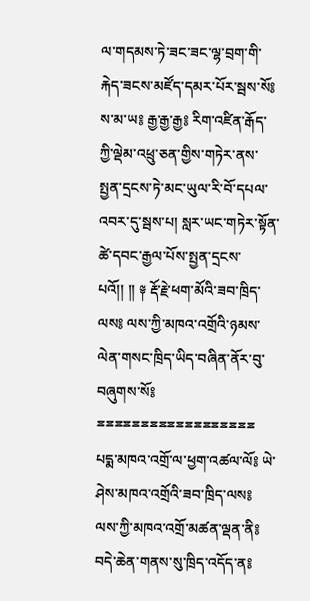ལ་གདམས་ཏེ་ཟང་ཟང་ལྷ་བྲག་གི་རྐེད་ཟངས་མཛོད་དམར་པོར་སྦས་སོ༔ ས་མ་ཡ༔ རྒྱ་རྒྱ་རྒྱ༔ རིག་འཛིན་རྒོད་ཀྱི་ལྡེམ་འཕྲུ་ཅན་གྱིས་གཏེར་ནས་སྤྱན་དྲངས་ཏེ་མང་ཡུལ་རི་བོ་དཔལ་འབར་དུ་སྦས་པ། སླར་ཡང་གཏེར་སྟོན་ཚེ་དབང་རྒྱལ་པོས་སྤྱན་དྲངས་པའོ།། །། ༈ རྡོ་རྗེ་ཕག་མོའི་ཟབ་ཁྲིད་ལས༔ ལས་ཀྱི་མཁའ་འགྲོའི་ཉམས་ལེན་གསང་ཁྲིད་ཡིད་བཞིན་ནོར་བུ་བཞུགས་སོ༔ ྈྈྈྈྈྈྈྈྈྈྈྈྈྈྈྈྈྈ པདྨ་མཁའ་འགྲོ་ལ་ཕྱག་འཚལ་ལོ༔ ཡེ་ཤེས་མཁའ་འགྲོའི་ཟབ་ཁྲིད་ལས༔ ལས་ཀྱི་མཁའ་འགྲོ་མཚན་ལྡན་ནི༔ བདེ་ཆེན་གནས་སུ་ཁྲིད་འདོད་ན༔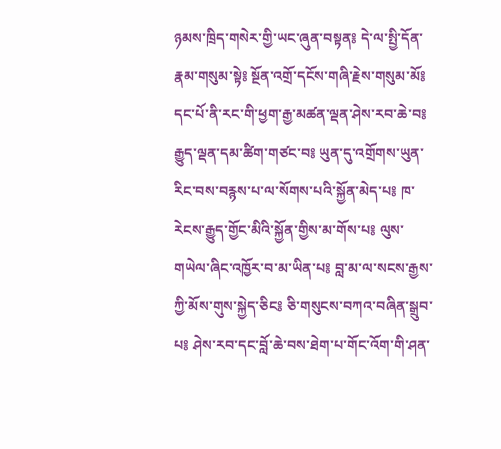ཉམས་ཁྲིད་གསེར་གྱི་ཡང་ཞུན་བསྟན༔ དེ་ལ་སྤྱི་དོན་རྣམ་གསུམ་སྟེ༔ སྔོན་འགྲོ་དངོས་གཞི་རྗེས་གསུམ་མོ༔ དང་པོ་ནི་རང་གི་ཕྱག་རྒྱ་མཚན་ལྡན་ཤེས་རབ་ཆེ་བ༔ རྒྱུད་ལྡན་དམ་ཚིག་གཙང་བ༔ ཡུན་དུ་འགྲོགས་ཡུན་རིང་བས་བརྙས་པ་ལ་སོགས་པའི་སྐྱོན་མེད་པ༔ ཁ་རེངས་རྒྱུད་གྱོང་མིའི་སྐྱོན་གྱིས་མ་གོས་པ༔ ལུས་གཡེལ་ཞིང་འཁྱོར་བ་མ་ཡིན་པ༔ བླ་མ་ལ་སངས་རྒྱས་ཀྱི་མོས་གུས་སྐྱེད་ཅིང༔ ཅི་གསུངས་བཀའ་བཞིན་སྒྲུབ་པ༔ ཤེས་རབ་དང་བློ་ཆེ་བས་ཐེག་པ་གོང་འོག་གི་ཤན་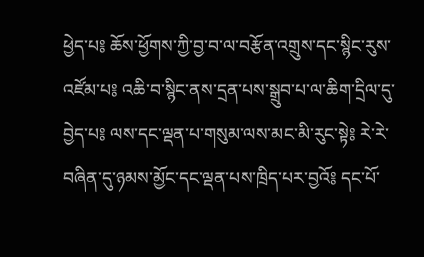ཕྱེད་པ༔ ཆོས་ཕྱོགས་ཀྱི་བྱ་བ་ལ་བརྩོན་འགྲུས་དང་སྙིང་རུས་འཛོམ་པ༔ འཆི་བ་སྙིང་ནས་དྲན་པས་སྒྲུབ་པ་ལ་ཆིག་དྲིལ་དུ་བྱེད་པ༔ ལས་དང་ལྡན་པ་གསུམ་ལས་མང་མི་རུང་སྟེ༔ རེ་རེ་བཞིན་དུ་ཉམས་མྱོང་དང་ལྡན་པས་ཁྲིད་པར་བྱའོ༔ དང་པོ་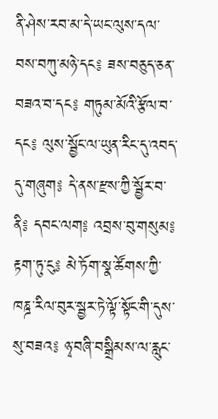ནི་ཤེས་རབ་མ་དེ་ཡང་ལུས་དལ་བས་བཀུ་མཉེ་དང༔ ཟས་བཅུད་ཅན་བཟའ་བ་དང༔ གཏུམ་མོའི་རྩོལ་བ་དང༔ ལུས་སྦྱོང་ལ་ཡུན་རིང་དུ་འབད་དུ་གཞུག༔ དེ་ནས་རྫས་ཀྱི་སྦྱོར་བ་ནི༔ དབང་ལག༔ འབྲས་བུ་གསུམ༔ རྟག་ཏུ་ངུ༔ མེ་ཏོག་སྣ་ཚོགས་ཀྱི་ཁཎྜ་རིལ་བུར་སྦྱར་ཏེ་ལྟོ་སྟོང་གི་དུས་སུ་བཟའ༔ ཉྭ་བཞི་བསྒྲིམས་ལ་རླུང་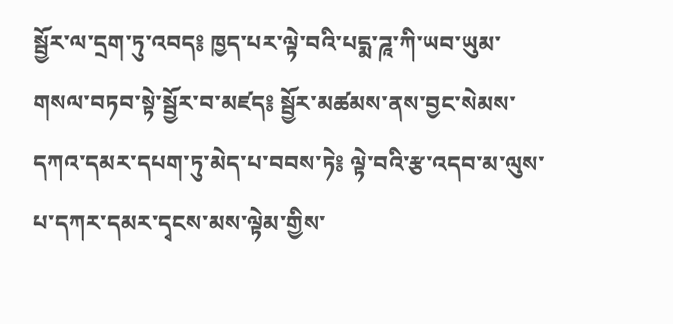སྦྱོར་ལ་དྲག་ཏུ་འབད༔ ཁྱད་པར་ལྟེ་བའི་པདྨ་ཌཱ་ཀི་ཡབ་ཡུམ་གསལ་བཏབ་སྟེ་སྦྱོར་བ་མཛད༔ སྦྱོར་མཚམས་ནས་བྱང་སེམས་དཀའ་དམར་དཔག་ཏུ་མེད་པ་བབས་ཏེ༔ ལྟེ་བའི་རྩ་འདབ་མ་ལུས་པ་དཀར་དམར་དྭངས་མས་ལྟེམ་གྱིས་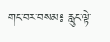གང་བར་བསམ༔ རླུང་ལྟེ་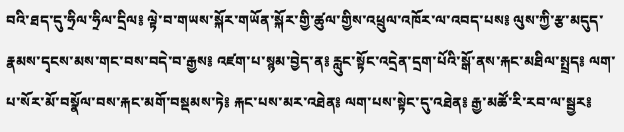བའི་ཐད་དུ་ཧྲིལ་ཧྲིལ་དྲིལ༔ ལྟེ་བ་གཡས་སྐོར་གཡོན་སྐོར་གྱི་ཚུལ་གྱིས་འཕྲུལ་འཁོར་ལ་འབད་པས༔ ལུས་ཀྱི་རྩ་མདུད་རྣམས་དྭངས་མས་གང་བས་བདེ་བ་རྒྱས༔ འཛག་པ་སྙམ་བྱེད་ན༔ རླུང་སྟོང་འདྲེན་དྲག་པོའི་སྒོ་ནས་རྐང་མཐིལ་སྤྲད༔ ལག་པ་སོར་མོ་བསྣོལ་བས་རྐང་མགོ་བསྡམས་ཏེ༔ རྐང་པས་མར་འཐེན༔ ལག་པས་སྟེང་དུ་འཐེན༔ རྒྱ་མཚོ་རི་རབ་ལ་སྦྱར༔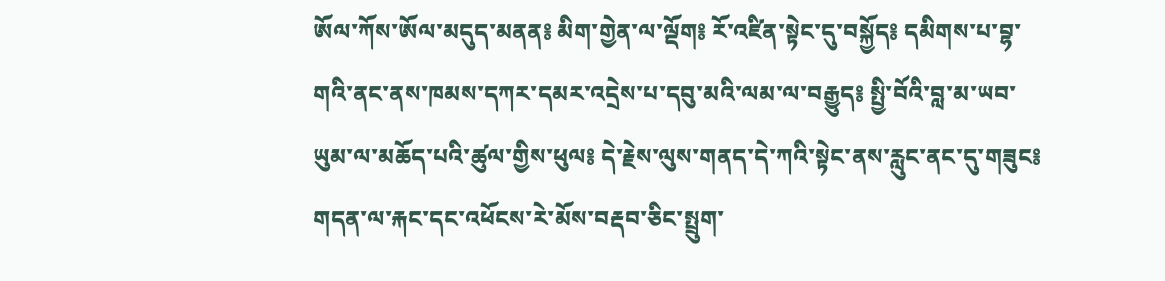ཨོལ་ཀོས་ཨོལ་མདུད་མནན༔ མིག་གྱེན་ལ་ལྡོག༔ རོ་འཛིན་སྟེང་དུ་བསྐྱོད༔ དམིགས་པ་བྷ་གའི་ནང་ནས་ཁམས་དཀར་དམར་འདྲེས་པ་དབུ་མའི་ལམ་ལ་བརྒྱུད༔ སྤྱི་བོའི་བླ་མ་ཡབ་ཡུམ་ལ་མཆོད་པའི་ཚུལ་གྱིས་ཕུལ༔ དེ་རྗེས་ལུས་གནད་དེ་ཀའི་སྟེང་ནས་རླུང་ནང་དུ་གཟུང༔ གདན་ལ་རྐང་དང་འཕོངས་རེ་མོས་བརྡབ་ཅིང་སྤྲུག་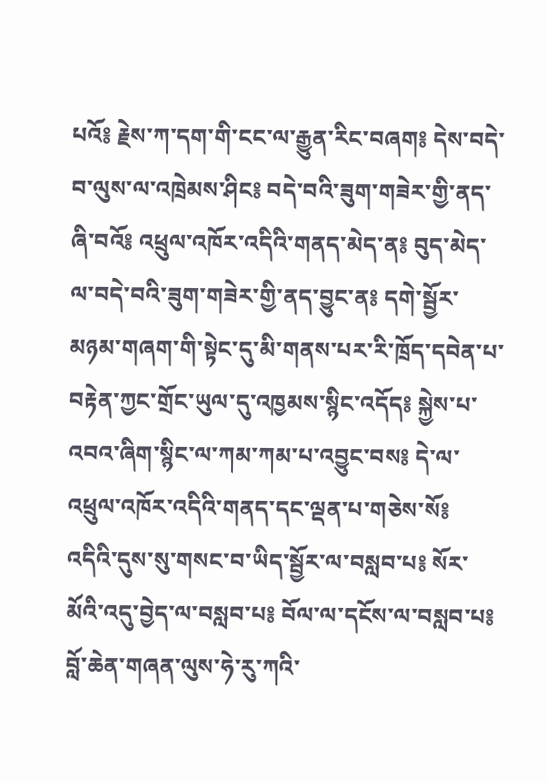པའོ༔ རྗེས་ཀ་དག་གི་ངང་ལ་རྒྱུན་རིང་བཞག༔ དེས་བདེ་བ་ལུས་ལ་འཁྲེམས་ཤིང༔ བདེ་བའི་ཟུག་གཟེར་གྱི་ནད་ཞི་བའོ༔ འཕྲུལ་འཁོར་འདིའི་གནད་མེད་ན༔ བུད་མེད་ལ་བདེ་བའི་ཟུག་གཟེར་གྱི་ནད་བྱུང་ན༔ དགེ་སྦྱོར་མཉམ་གཞག་གི་སྟེང་དུ་མི་གནས་པར་རི་ཁྲོད་དབེན་པ་བརྟེན་ཀྱང་གྲོང་ཡུལ་དུ་འཁྱམས་སྙིང་འདོད༔ སྐྱེས་པ་འབའ་ཞིག་སྙིང་ལ་ཀམ་ཀམ་པ་འབྱུང་བས༔ དེ་ལ་འཕྲུལ་འཁོར་འདིའི་གནད་དང་ལྡན་པ་གཅེས་སོ༔ འདིའི་དུས་སུ་གསང་བ་ཡིད་སྦྱོར་ལ་བསླབ་པ༔ སོར་མོའི་འདུ་བྱེད་ལ་བསླབ་པ༔ བོལ་ལ་དངོས་ལ་བསླབ་པ༔ བློ་ཆེན་གཞན་ལུས་ཧེ་རུ་ཀའི་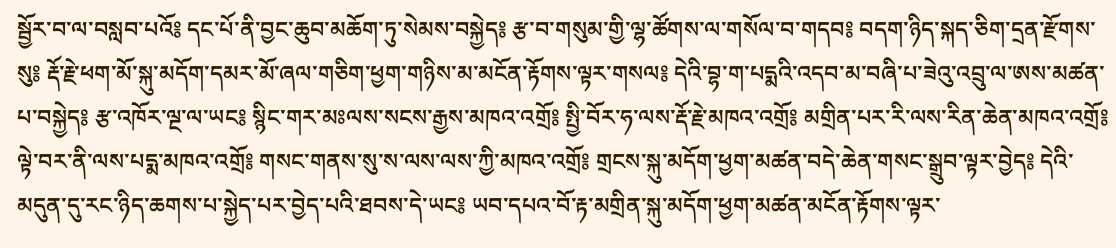སྦྱོར་བ་ལ་བསླབ་པའོ༔ དང་པོ་ནི་བྱང་ཆུབ་མཆོག་ཏུ་སེམས་བསྐྱེད༔ རྩ་བ་གསུམ་གྱི་ལྷ་ཚོགས་ལ་གསོལ་བ་གདབ༔ བདག་ཉིད་སྐད་ཅིག་དྲན་རྫོགས་སུ༔ རྡོ་རྗེ་ཕག་མོ་སྐུ་མདོག་དམར་མོ་ཞལ་གཅིག་ཕྱག་གཉིས་མ་མངོན་རྟོགས་ལྟར་གསལ༔ དེའི་བྷ་ག་པདྨའི་འདབ་མ་བཞི་པ་ཟེའུ་འབྲུ་ལ་ཨས་མཚན་པ་བསྐྱེད༔ རྩ་འཁོར་ལྔ་ལ་ཡང༔ སྙིང་གར་མཿལས་སངས་རྒྱས་མཁའ་འགྲོ༔ སྤྱི་བོར་ཧ་ལས་རྡོ་རྗེ་མཁའ་འགྲོ༔ མགྲིན་པར་རི་ལས་རིན་ཆེན་མཁའ་འགྲོ༔ ལྟེ་བར་ནི་ལས་པདྨ་མཁའ་འགྲོ༔ གསང་གནས་སུ་ས་ལས་ལས་ཀྱི་མཁའ་འགྲོ༔ གྲངས་སྐུ་མདོག་ཕྱག་མཚན་བདེ་ཆེན་གསང་སྒྲུབ་ལྟར་བྱེད༔ དེའི་མདུན་དུ་རང་ཉིད་ཆགས་པ་སྐྱེད་པར་བྱེད་པའི་ཐབས་དེ་ཡང༔ ཡབ་དཔའ་བོ་རྟ་མགྲིན་སྐུ་མདོག་ཕྱག་མཚན་མངོན་རྟོགས་ལྟར་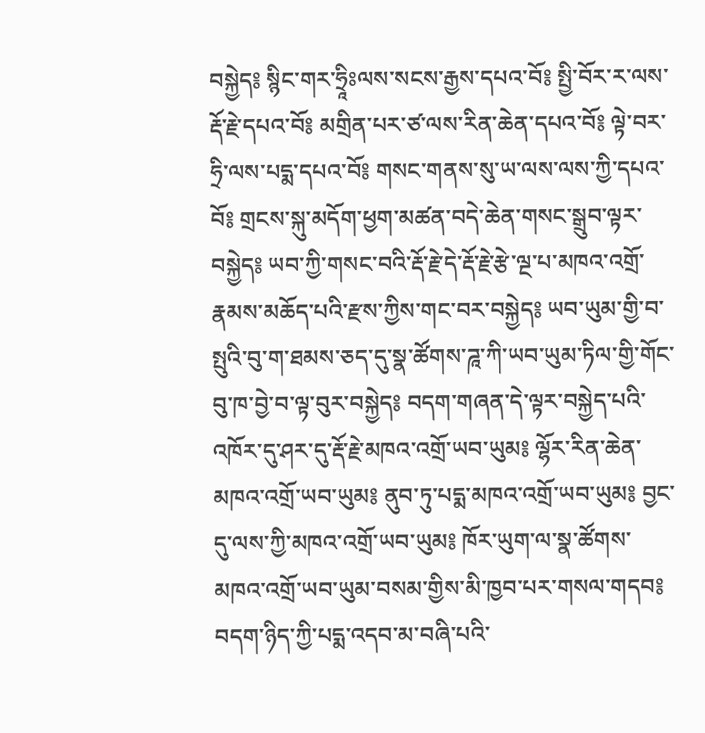བསྐྱེད༔ སྙིང་གར་ཧྲཱིཿལས་སངས་རྒྱས་དཔའ་བོ༔ སྤྱི་བོར་ར་ལས་རྡོ་རྗེ་དཔའ་བོ༔ མགྲིན་པར་ཙ་ལས་རིན་ཆེན་དཔའ་བོ༔ ལྟེ་བར་ཧྲི་ལས་པདྨ་དཔའ་བོ༔ གསང་གནས་སུ་ཡ་ལས་ལས་ཀྱི་དཔའ་བོ༔ གྲངས་སྐུ་མདོག་ཕྱག་མཚན་བདེ་ཆེན་གསང་སྒྲུབ་ལྟར་བསྐྱེད༔ ཡབ་ཀྱི་གསང་བའི་རྡོ་རྗེ་དེ་རྡོ་རྗེ་རྩེ་ལྔ་པ་མཁའ་འགྲོ་རྣམས་མཆོད་པའི་རྫས་ཀྱིས་གང་བར་བསྐྱེད༔ ཡབ་ཡུམ་གྱི་བ་སྤུའི་བུ་ག་ཐམས་ཅད་དུ་སྣ་ཚོགས་ཌཱ་ཀི་ཡབ་ཡུམ་ཏིལ་གྱི་གོང་བུ་ཁ་བྱེ་བ་ལྟ་བུར་བསྐྱེད༔ བདག་གཞན་དེ་ལྟར་བསྐྱེད་པའི་འཁོར་དུ་ཤར་དུ་རྡོ་རྗེ་མཁའ་འགྲོ་ཡབ་ཡུམ༔ ལྷོར་རིན་ཆེན་མཁའ་འགྲོ་ཡབ་ཡུམ༔ ནུབ་ཏུ་པདྨ་མཁའ་འགྲོ་ཡབ་ཡུམ༔ བྱང་དུ་ལས་ཀྱི་མཁའ་འགྲོ་ཡབ་ཡུམ༔ ཁོར་ཡུག་ལ་སྣ་ཚོགས་མཁའ་འགྲོ་ཡབ་ཡུམ་བསམ་གྱིས་མི་ཁྱབ་པར་གསལ་གདབ༔ བདག་ཉིད་ཀྱི་པདྨ་འདབ་མ་བཞི་པའི་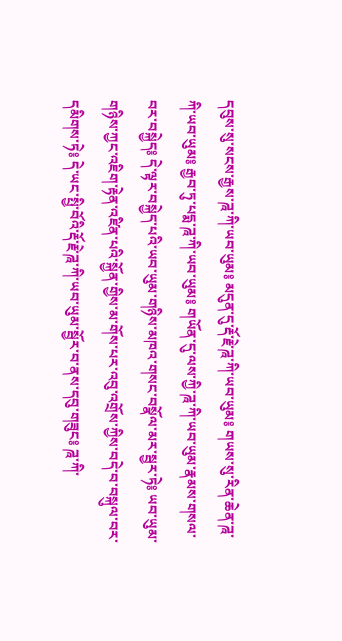དབུས་སུ་སངས་རྒྱས་ཌཱ་ཀི་ཡབ་ཡུམ༔ མདུན་དུ་རྡོ་རྗེ་ཌཱ་ཀི་ཡབ་ཡུམ༔ གཡས་སུ་རིན་ཆེན་ཌཱ་ཀི་ཡབ་ཡུམ༔ རྒྱབ་ཏུ་པདྨ་ཌཱ་ཀི་ཡབ་ཡུམ༔ གཡོན་དུ་ལས་ཀྱི་ཌཱ་ཀི་ཡབ་ཡུམ་རྣམས་གསལ་བར་བསྐྱེད༔ དེ་ལྟར་བསྐྱེད་པའི་ཡབ་ཡུམ་གཉིས་མཁའ་གསང་བསྣོལ་མར་སྦྱར་ཏེ༔ ཡབ་ཡུམ་གཉིས་ཀྱང་འཇིག་རྟེན་འཛིན་པའི་སྐྱོན་གྱིས་མ་གོས་པར་འབུ་འགྲོས་ཀྱིས་བདེ་བ་བསྐུལ་བར་དམིགས་ཏེ༔ དེ་ཡང་སྤྱི་བོའི་རྡོ་རྗེ་ཌཱ་ཀི་ཡབ་ཡུམ་སྦྱོར་བ་ནས་དབུ་གཟུང༔ ཌཱ་ཀི་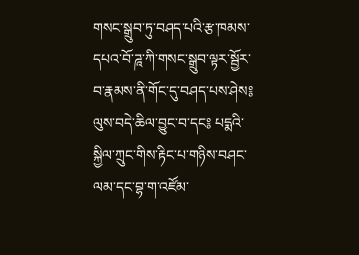གསང་སྒྲུབ་ཏུ་བཤད་པའི་རྩ་ཁམས་དཔའ་བོ་ཌཱ་ཀི་གསང་སྒྲུབ་ལྟར་སྦྱོར་བ་རྣམས་ནི་གོང་དུ་བཤད་པས་ཤེས༔ ལུས་བདེ་ཆིལ་བྱུང་བ་དང༔ པདྨའི་སྐྱིལ་ཀྲུང་གིས་རྟིང་པ་གཉིས་བཤང་ལམ་དང་བྷ་ག་འཛོམ་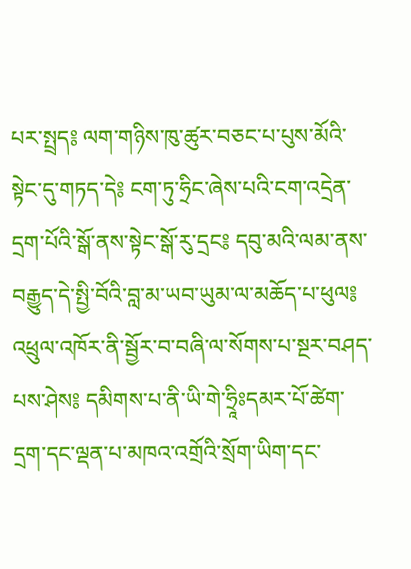པར་སྤྲད༔ ལག་གཉིས་ཁུ་ཚུར་བཅང་པ་པུས་མོའི་སྟེང་དུ་གཏད་དེ༔ ངག་ཏུ་ཧྲིང་ཞེས་པའི་ངག་འདྲེན་དྲག་པོའི་སྒོ་ནས་སྟེང་སྒོ་རུ་དྲང༔ དབུ་མའི་ལམ་ནས་བརྒྱུད་དེ་སྤྱི་བོའི་བླ་མ་ཡབ་ཡུམ་ལ་མཆོད་པ་ཕུལ༔ འཕྲུལ་འཁོར་ནི་སྦྱོར་བ་བཞི་ལ་སོགས་པ་སྔར་བཤད་པས་ཤེས༔ དམིགས་པ་ནི་ཡི་གེ་ཧྲཱིཿདམར་པོ་ཚེག་དྲག་དང་ལྡན་པ་མཁའ་འགྲོའི་སྲོག་ཡིག་དང་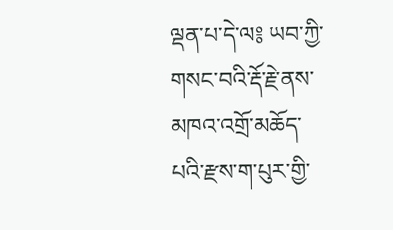ལྡན་པ་དེ་ལ༔ ཡབ་ཀྱི་གསང་བའི་རྡོ་རྗེ་ནས་མཁའ་འགྲོ་མཆོད་པའི་རྫས་ག་པུར་གྱི་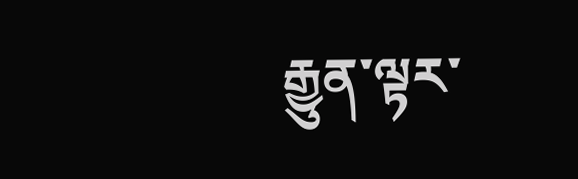རྒྱུན་ལྟར་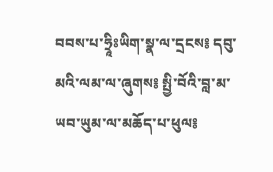བབས་པ་ཧྲཱིཿཡིག་སྣ་ལ་དྲངས༔ དབུ་མའི་ལམ་ལ་ཞུགས༔ སྤྱི་བོའི་བླ་མ་ཡབ་ཡུམ་ལ་མཆོད་པ་ཕུལ༔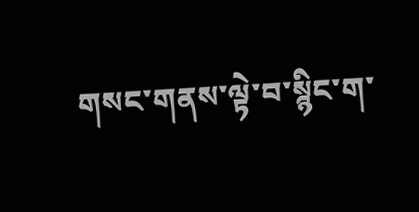གསང་གནས་ལྟེ་བ་སྙིང་ག་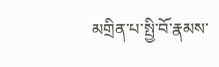མགྲིན་པ་སྤྱི་བོ་རྣམས་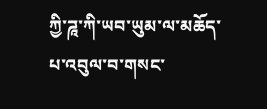ཀྱི་ཌཱ་ཀི་ཡབ་ཡུམ་ལ་མཆོད་པ་འབུལ་བ་གསང་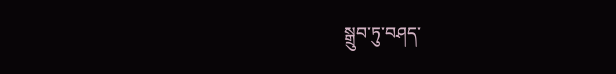སྒྲུབ་ཏུ་བཤད་